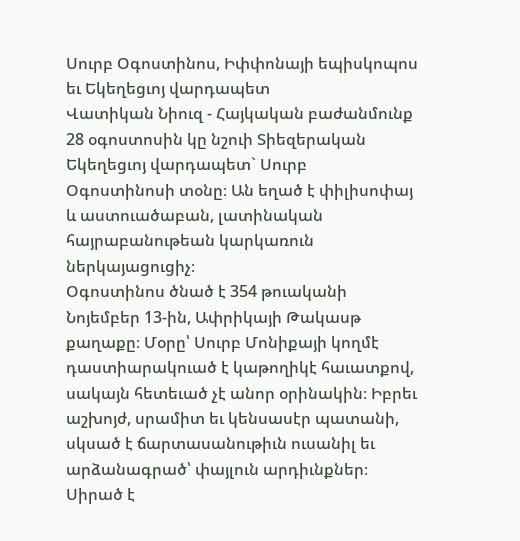Սուրբ Օգոստինոս, Իփփոնայի եպիսկոպոս եւ Եկեղեցւոյ վարդապետ
Վատիկան Նիուզ - Հայկական բաժանմունք
28 օգոստոսին կը նշուի Տիեզերական Եկեղեցւոյ վարդապետ` Սուրբ Օգոստինոսի տօնը։ Ան եղած է փիլիսոփայ և աստուածաբան, լատինական հայրաբանութեան կարկառուն ներկայացուցիչ։
Օգոստինոս ծնած է 354 թուականի Նոյեմբեր 13-ին, Ափրիկայի Թակասթ քաղաքը։ Մօրը՝ Սուրբ Մոնիքայի կողմէ դաստիարակուած է կաթողիկէ հաւատքով, սակայն հետեւած չէ անոր օրինակին։ Իբրեւ աշխոյժ, սրամիտ եւ կենսասէր պատանի, սկսած է ճարտասանութիւն ուսանիլ եւ արձանագրած՝ փայլուն արդիւնքներ։ Սիրած է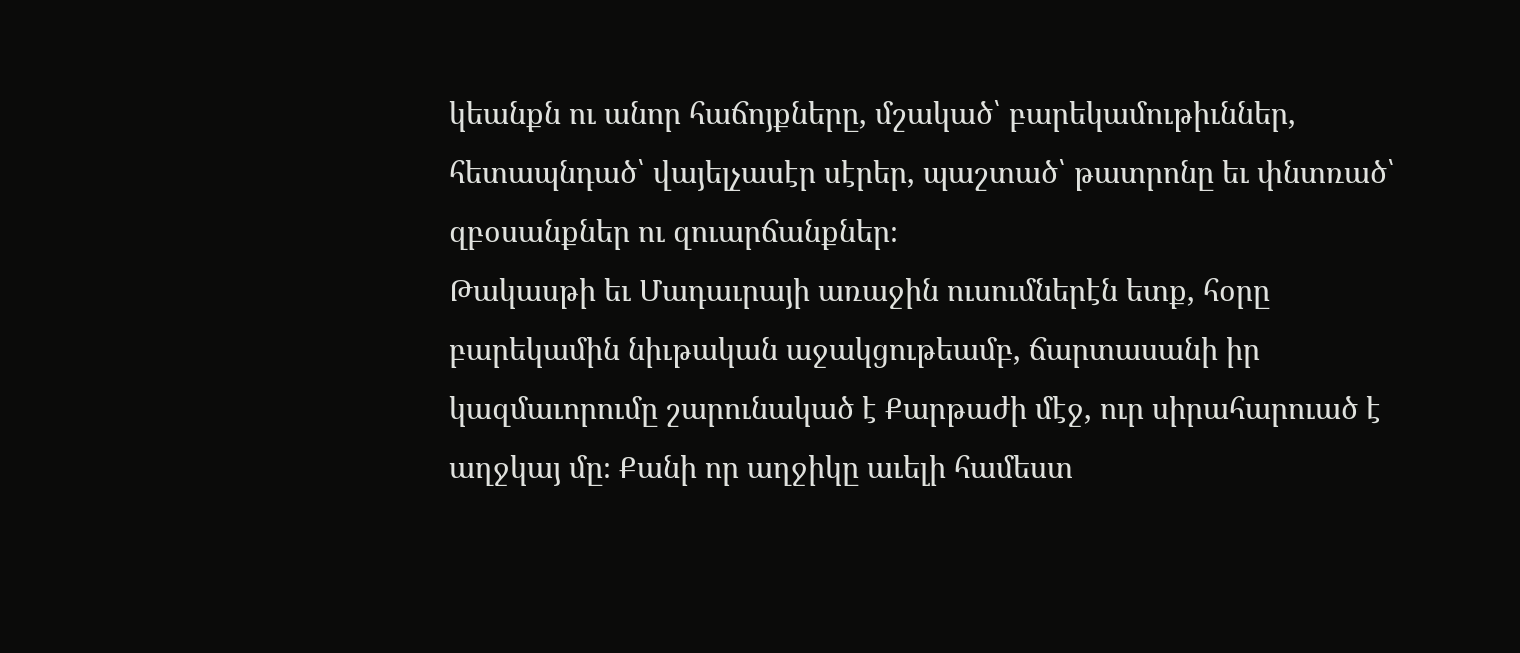կեանքն ու անոր հաճոյքները, մշակած՝ բարեկամութիւններ, հետապնդած՝ վայելչասէր սէրեր, պաշտած՝ թատրոնը եւ փնտռած՝ զբօսանքներ ու զուարճանքներ։
Թակասթի եւ Մադաւրայի առաջին ուսումներէն ետք, հօրը բարեկամին նիւթական աջակցութեամբ, ճարտասանի իր կազմաւորումը շարունակած է Քարթաժի մէջ, ուր սիրահարուած է աղջկայ մը։ Քանի որ աղջիկը աւելի համեստ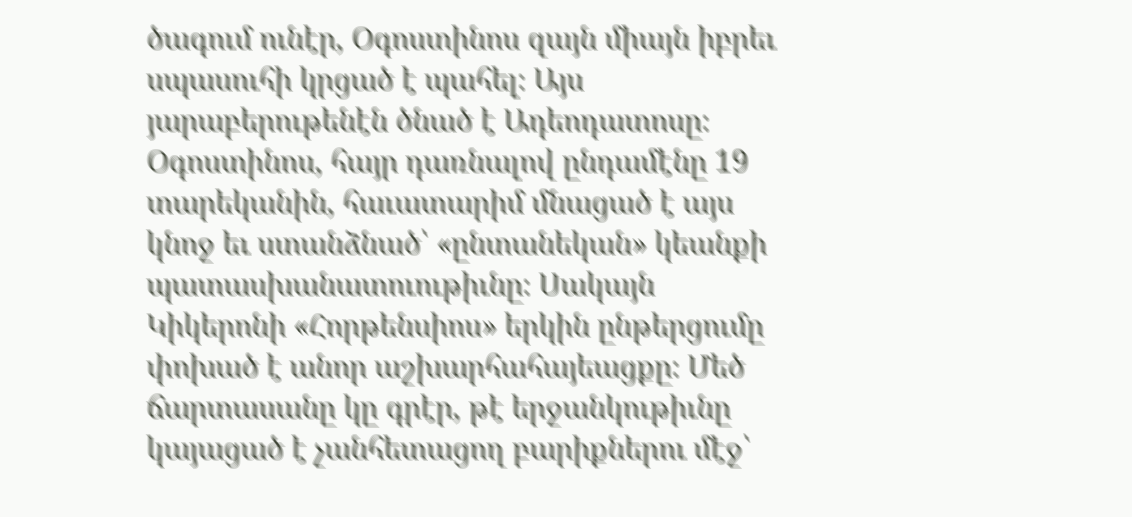ծագում ունէր, Օգոստինոս զայն միայն իբրեւ սպասուհի կրցած է պահել։ Այս յարաբերութենէն ծնած է Ադեոդատոսը։ Օգոստինոս, հայր դառնալով ընդամէնը 19 տարեկանին, հաւատարիմ մնացած է այս կնոջ եւ ստանձնած՝ «ընտանեկան» կեանքի պատասխանատուութիւնը։ Սակայն Կիկերոնի «Հորթենսիոս» երկին ընթերցումը փոխած է անոր աշխարհահայեացքը։ Մեծ ճարտասանը կը գրէր, թէ երջանկութիւնը կայացած է չանհետացող բարիքներու մէջ՝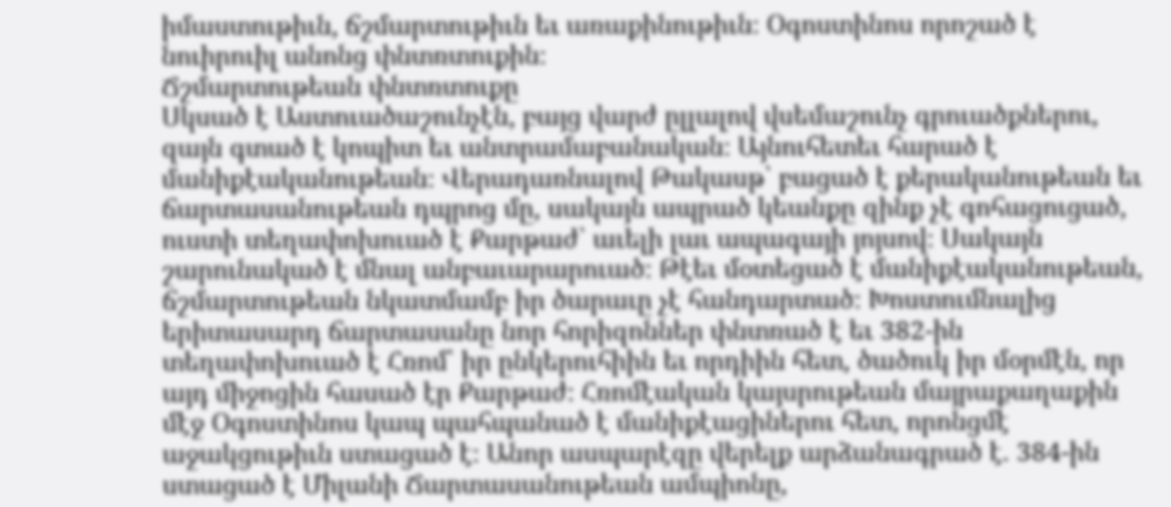իմաստութիւն, ճշմարտութիւն եւ առաքինութիւն։ Օգոստինոս որոշած է նուիրուիլ անոնց փնտռտուքին։
Ճշմարտութեան փնտռտուքը
Սկսած է Աստուածաշունչէն, բայց վարժ ըլլալով վսեմաշունչ գրուածքներու, զայն գտած է կոպիտ եւ անտրամաբանական։ Այնուհետեւ հարած է մանիքէականութեան։ Վերադառնալով Թակասթ՝ բացած է քերականութեան եւ ճարտասանութեան դպրոց մը, սակայն ապրած կեանքը զինք չէ գոհացուցած, ուստի տեղափոխուած է Քարթաժ՝ աւելի լաւ ապագայի յոյսով։ Սակայն շարունակած է մնալ անբաւարարուած։ Թէեւ մօտեցած է մանիքէականութեան, ճշմարտութեան նկատմամբ իր ծարաւը չէ հանդարտած։ Խոստումնալից երիտասարդ ճարտասանը նոր հորիզոններ փնտռած է եւ 382-ին տեղափոխուած է Հռոմ՝ իր ընկերուհիին եւ որդիին հետ, ծածուկ իր մօրմէն, որ այդ միջոցին հասած էր Քարթաժ։ Հռոմէական կայսրութեան մայրաքաղաքին մէջ Օգոստինոս կապ պահպանած է մանիքէացիներու հետ, որոնցմէ աջակցութիւն ստացած է։ Անոր ասպարէզը վերելք արձանագրած է. 384-ին ստացած է Միլանի Ճարտասանութեան ամպիոնը,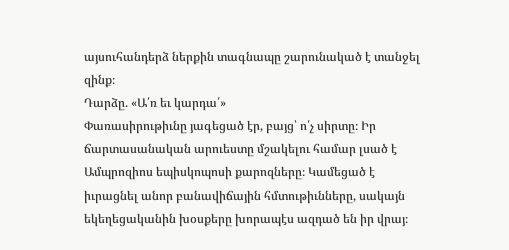այսուհանդերձ ներքին տագնապը շարունակած է տանջել զինք։
Դարձը. «Ա՛ռ եւ կարդա՛»
Փառասիրութիւնը յագեցած էր, բայց՝ ո՛չ սիրտը։ Իր ճարտասանական արուեստը մշակելու համար լսած է Ամպրոզիոս եպիսկոպոսի քարոզները։ Կամեցած է իւրացնել անոր բանավիճային հմտութիւնները, սակայն եկեղեցականին խօսքերը խորապէս ազդած են իր վրայ։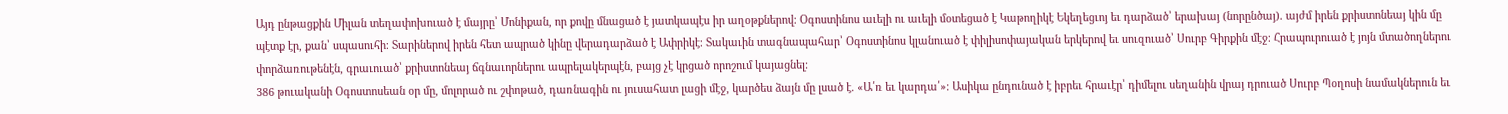Այդ ընթացքին Միլան տեղափոխուած է մայրը՝ Մոնիքան, որ քովը մնացած է յատկապէս իր աղօթքներով։ Օգոստինոս աւելի ու աւելի մօտեցած է Կաթողիկէ Եկեղեցւոյ եւ դարձած՝ երախայ (նորընծայ). այժմ իրեն քրիստոնեայ կին մը պէտք էր, քան՝ սպասուհի։ Տարիներով իրեն հետ ապրած կինը վերադարձած է Ափրիկէ։ Տակաւին տագնապահար՝ Օգոստինոս կլանուած է փիլիսոփայական երկերով եւ սուզուած՝ Սուրբ Գիրքին մէջ։ Հրապուրուած է յոյն մտածողներու փորձառութենէն, գրաւուած՝ քրիստոնեայ ճգնաւորներու ապրելակերպէն, բայց չէ կրցած որոշում կայացնել։
386 թուականի Օգոստոսեան օր մը, մոլորած ու շփոթած, դառնագին ու յուսահատ լացի մէջ, կարծես ձայն մը լսած է. «Ա՛ռ եւ կարդա՛»։ Ասիկա ընդունած է իբրեւ հրաւէր՝ դիմելու սեղանին վրայ դրուած Սուրբ Պօղոսի նամակներուն եւ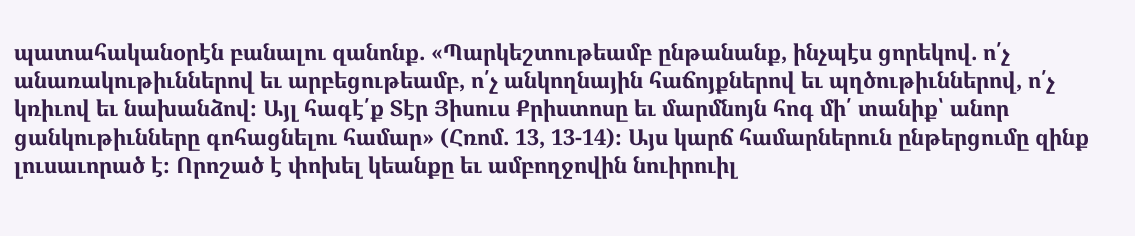պատահականօրէն բանալու զանոնք. «Պարկեշտութեամբ ընթանանք, ինչպէս ցորեկով. ո՛չ անառակութիւններով եւ արբեցութեամբ, ո՛չ անկողնային հաճոյքներով եւ պղծութիւններով, ո՛չ կռիւով եւ նախանձով։ Այլ հագէ՛ք Տէր Յիսուս Քրիստոսը եւ մարմնոյն հոգ մի՛ տանիք՝ անոր ցանկութիւնները գոհացնելու համար» (Հռոմ. 13, 13-14)։ Այս կարճ համարներուն ընթերցումը զինք լուսաւորած է։ Որոշած է փոխել կեանքը եւ ամբողջովին նուիրուիլ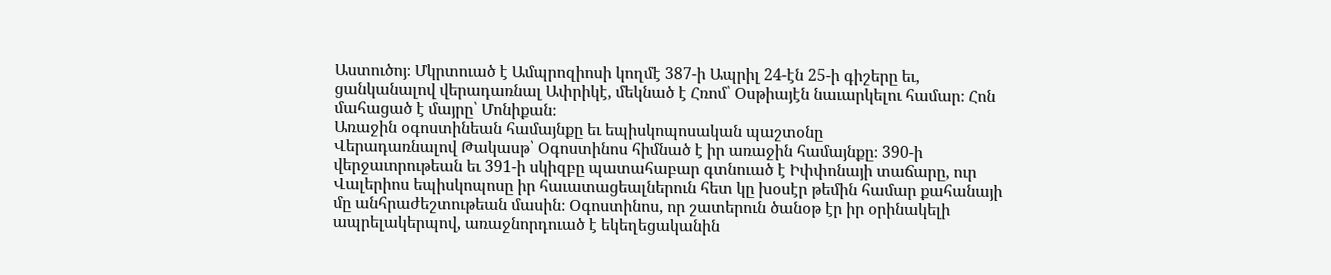Աստուծոյ։ Մկրտուած է Ամպրոզիոսի կողմէ 387-ի Ապրիլ 24-էն 25-ի գիշերը եւ, ցանկանալով վերադառնալ Ափրիկէ, մեկնած է Հռոմ՝ Օսթիայէն նաւարկելու համար։ Հոն մահացած է մայրը՝ Մոնիքան։
Առաջին օգոստինեան համայնքը եւ եպիսկոպոսական պաշտօնը
Վերադառնալով Թակասթ՝ Օգոստինոս հիմնած է իր առաջին համայնքը։ 390-ի վերջաւորութեան եւ 391-ի սկիզբը պատահաբար գտնուած է Իփփոնայի տաճարը, ուր Վալերիոս եպիսկոպոսը իր հաւատացեալներուն հետ կը խօսէր թեմին համար քահանայի մը անհրաժեշտութեան մասին։ Օգոստինոս, որ շատերուն ծանօթ էր իր օրինակելի ապրելակերպով, առաջնորդուած է եկեղեցականին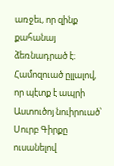առջեւ, որ զինք քահանայ ձեռնադրած է։ Համոզուած ըլլալով, որ պէտք է ապրի Աստուծոյ նուիրուած՝ Սուրբ Գիրքը ուսանելով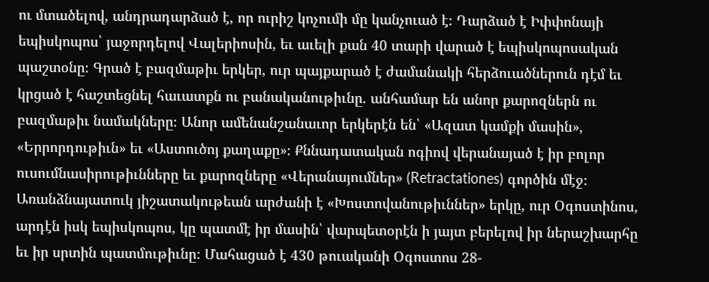ու մտածելով, անդրադարձած է, որ ուրիշ կոչումի մը կանչուած է։ Դարձած է Իփփոնայի եպիսկոպոս՝ յաջորդելով Վալերիոսին, եւ աւելի քան 40 տարի վարած է եպիսկոպոսական պաշտօնը։ Գրած է բազմաթիւ երկեր, ուր պայքարած է ժամանակի հերձուածներուն դէմ եւ կրցած է հաշտեցնել հաւատքն ու բանականութիւնը. անհամար են անոր քարոզներն ու բազմաթիւ նամակները։ Անոր ամենանշանաւոր երկերէն են՝ «Ազատ կամքի մասին», «Երրորդութիւն» եւ «Աստուծոյ քաղաքը»։ Քննադատական ոգիով վերանայած է իր բոլոր ուսումնասիրութիւնները եւ քարոզները «Վերանայումներ» (Retractationes) գործին մէջ։ Առանձնայատուկ յիշատակութեան արժանի է «Խոստովանութիւններ» երկը, ուր Օգոստինոս, արդէն իսկ եպիսկոպոս, կը պատմէ իր մասին՝ վարպետօրէն ի յայտ բերելով իր ներաշխարհը եւ իր սրտին պատմութիւնը։ Մահացած է 430 թուականի Օգոստոս 28-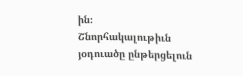ին։
Շնորհակալութիւն յօդուածը ընթերցելուն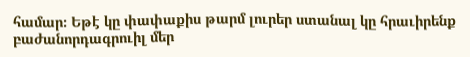համար։ Եթէ կը փափաքիս թարմ լուրեր ստանալ կը հրաւիրենք բաժանորդագրուիլ մեր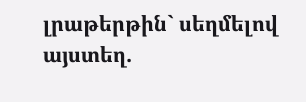լրաթերթին` սեղմելով այստեղ.